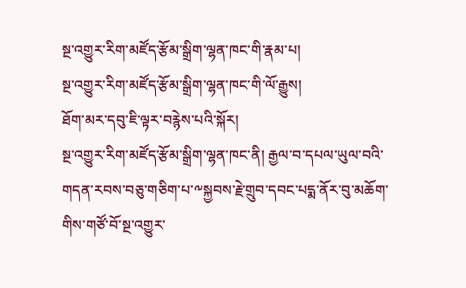སྔ་འགྱུར་རིག་མཛོད་རྩོམ་སྒྲིག་ལྷན་ཁང་གི་རྣམ་པ།
སྔ་འགྱུར་རིག་མཛོད་རྩོམ་སྒྲིག་ལྷན་ཁང་གི་ལོ་རྒྱུས།
ཐོག་མར་དབུ་ཇི་ལྟར་བརྙེས་པའི་སྐོར།
སྔ་འགྱུར་རིག་མཛོད་རྩོམ་སྒྲིག་ལྷན་ཁང་ནི། རྒྱལ་བ་དཔལ་ཡུལ་བའི་གདན་རབས་བཅུ་གཅིག་པ་༸སྐྱབས་རྗེ་གྲུབ་དབང་པདྨ་ནོར་བུ་མཆོག་གིས་གཙོ་བོ་སྔ་འགྱུར་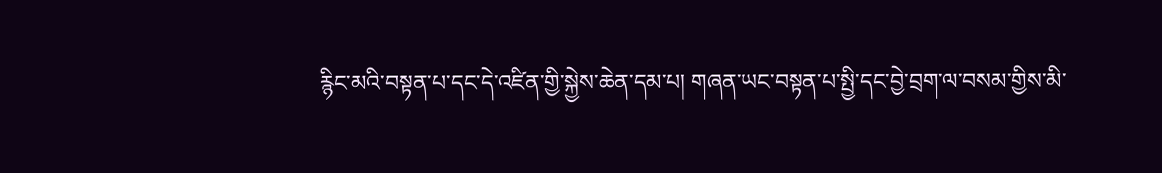རྙིང་མའི་བསྟན་པ་དང་དེ་འཛིན་གྱི་སྐྱེས་ཆེན་དམ་པ། གཞན་ཡང་བསྟན་པ་སྤྱི་དང་བྱེ་བྲག་ལ་བསམ་གྱིས་མི་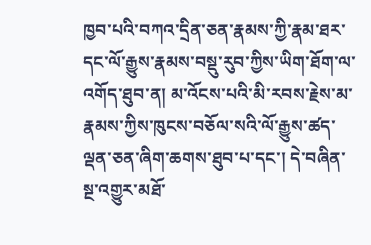ཁྱབ་པའི་བཀའ་དྲིན་ཅན་རྣམས་ཀྱི་རྣམ་ཐར་དང་ལོ་རྒྱུས་རྣམས་བསྡུ་རུབ་ཀྱིས་ཡིག་ཐོག་ལ་འགོད་ཐུབ་ན། མ་འོངས་པའི་མི་རབས་རྗེས་མ་རྣམས་ཀྱིས་ཁུངས་བཅོལ་སའི་ལོ་རྒྱུས་ཚད་ལྡན་ཅན་ཞིག་ཆགས་ཐུབ་པ་དང་། དེ་བཞིན་སྔ་འགྱུར་མཐོ་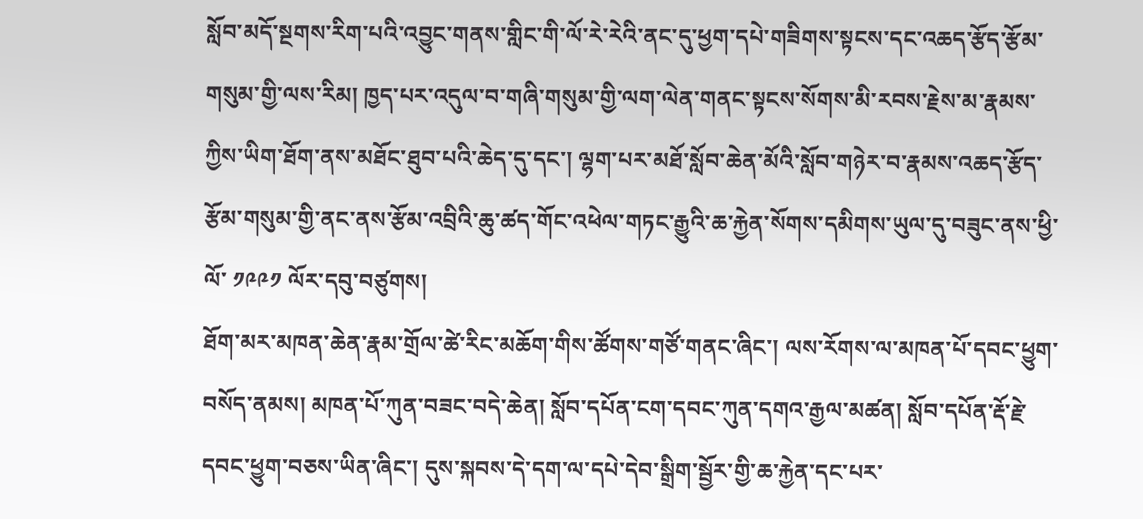སློབ་མདོ་སྔགས་རིག་པའི་འབྱུང་གནས་གླིང་གི་ལོ་རེ་རེའི་ནང་དུ་ཕྱག་དཔེ་གཟིགས་སྟངས་དང་འཆད་རྩོད་རྩོམ་གསུམ་གྱི་ལས་རིམ། ཁྱད་པར་འདུལ་བ་གཞི་གསུམ་གྱི་ལག་ལེན་གནང་སྟངས་སོགས་མི་རབས་རྗེས་མ་རྣམས་ཀྱིས་ཡིག་ཐོག་ནས་མཐོང་ཐུབ་པའི་ཆེད་དུ་དང་། ལྷག་པར་མཐོ་སློབ་ཆེན་མོའི་སློབ་གཉེར་བ་རྣམས་འཆད་རྩོད་རྩོམ་གསུམ་གྱི་ནང་ནས་རྩོམ་འབྲིའི་ཆུ་ཚད་གོང་འཕེལ་གཏང་རྒྱུའི་ཆ་རྐྱེན་སོགས་དམིགས་ཡུལ་དུ་བཟུང་ནས་ཕྱི་ལོ་ ༡༩༩༡ ལོར་དབུ་བཙུགས།
ཐོག་མར་མཁན་ཆེན་རྣམ་གྲོལ་ཚེ་རིང་མཆོག་གིས་ཚོགས་གཙོ་གནང་ཞིང་། ལས་རོགས་ལ་མཁན་པོ་དབང་ཕྱུག་བསོད་ནམས། མཁན་པོ་ཀུན་བཟང་བདེ་ཆེན། སློབ་དཔོན་ངག་དབང་ཀུན་དགའ་རྒྱལ་མཚན། སློབ་དཔོན་རྡོ་རྗེ་དབང་ཕྱུག་བཅས་ཡིན་ཞིང་། དུས་སྐབས་དེ་དག་ལ་དཔེ་དེབ་སྒྲིག་སྦྱོར་གྱི་ཆ་རྐྱེན་དང་པར་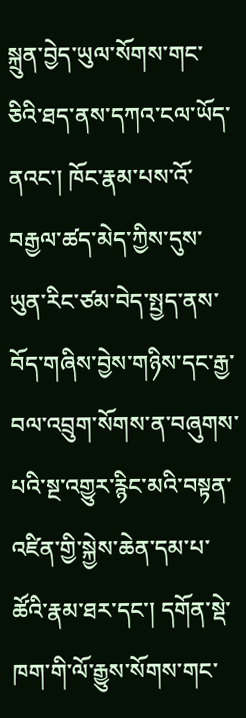སྐྲུན་བྱེད་ཡུལ་སོགས་གང་ཅིའི་ཐད་ནས་དཀའ་ངལ་ཡོད་ནའང་། ཁོང་རྣམ་པས་འོ་བརྒྱལ་ཚད་མེད་ཀྱིས་དུས་ཡུན་རིང་ཙམ་བེད་སྤྱད་ནས་བོད་གཞིས་བྱེས་གཉིས་དང་རྒྱ་བལ་འབྲུག་སོགས་ན་བཞུགས་པའི་སྔ་འགྱུར་རྙིང་མའི་བསྟན་འཛིན་གྱི་སྐྱེས་ཆེན་དམ་པ་ཚོའི་རྣམ་ཐར་དང་། དགོན་སྡེ་ཁག་གི་ལོ་རྒྱུས་སོགས་གང་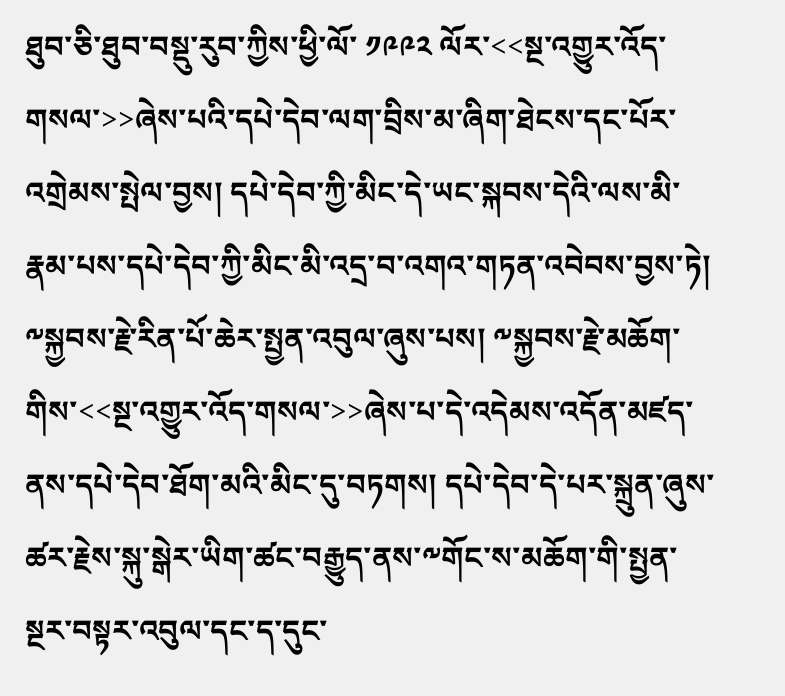ཐུབ་ཅི་ཐུབ་བསྡུ་རུབ་ཀྱིས་ཕྱི་ལོ་ ༡༩༩༢ ལོར་<<སྔ་འགྱུར་འོད་གསལ་>>ཞེས་པའི་དཔེ་དེབ་ལག་བྲིས་མ་ཞིག་ཐེངས་དང་པོར་འགྲེམས་སྤེལ་བྱས། དཔེ་དེབ་ཀྱི་མིང་དེ་ཡང་སྐབས་དེའི་ལས་མི་རྣམ་པས་དཔེ་དེབ་ཀྱི་མིང་མི་འདྲ་བ་འགའ་གཏན་འབེབས་བྱས་ཏེ། ༸སྐྱབས་རྗེ་རིན་པོ་ཆེར་སྤྱན་འབུལ་ཞུས་པས། ༸སྐྱབས་རྗེ་མཆོག་གིས་<<སྔ་འགྱུར་འོད་གསལ་>>ཞེས་པ་དེ་འདེམས་འདོན་མཛད་ནས་དཔེ་དེབ་ཐོག་མའི་མིང་དུ་བཏགས། དཔེ་དེབ་དེ་པར་སྐྲུན་ཞུས་ཚར་རྗེས་སྐུ་སྒེར་ཡིག་ཚང་བརྒྱུད་ནས་༸གོང་ས་མཆོག་གི་སྤྱན་སྔར་བསྟར་འབུལ་དང་ད་དུང་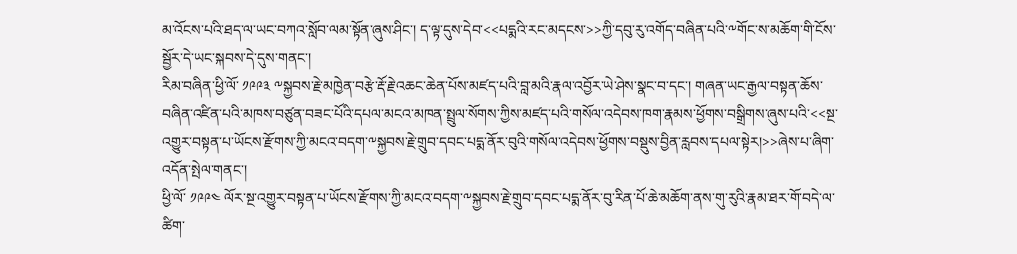མ་འོངས་པའི་ཐད་ལ་ཡང་བཀའ་སློབ་ལམ་སྟོན་ཞུས་ཤིང་། ད་ལྟ་དུས་དེབ་<<པདྨའི་རང་མདངས་>>ཀྱི་དབུ་རུ་འགོད་བཞིན་པའི་༸གོང་ས་མཆོག་གི་ངོས་སྦྱོར་དེ་ཡང་སྐབས་དེ་དུས་གནང་།
རིམ་བཞིན་ཕྱི་ལོ་ ༡༩༩༣ ༸སྐྱབས་རྗེ་མཁྱེན་བརྩེ་རྡོ་རྗེ་འཆང་ཆེན་པོས་མཛད་པའི་བླ་མའི་རྣལ་འབྱོར་ཡེ་ཤེས་སྣང་བ་དང་། གཞན་ཡང་རྒྱལ་བསྟན་ཆོས་བཞིན་འཛིན་པའི་མཁས་བཙུན་བཟང་པོའི་དཔལ་མངའ་མཁན་སྤྲུལ་སོགས་ཀྱིས་མཛད་པའི་གསོལ་འདེབས་ཁག་རྣམས་ཕྱོགས་བསྒྲིགས་ཞུས་པའི་<<སྔ་འགྱུར་བསྟན་པ་ཡོངས་རྫོགས་ཀྱི་མངའ་བདག་༸སྐྱབས་རྗེ་གྲུབ་དབང་པདྨ་ནོར་བུའི་གསོལ་འདེབས་ཕྱོགས་བསྡུས་བྱིན་རླབས་དཔལ་སྟེར།>>ཞེས་པ་ཞིག་འདོན་སྤེལ་གནང་།
ཕྱི་ལོ་ ༡༩༩༤ ལོར་སྔ་འགྱུར་བསྟན་པ་ཡོངས་རྫོགས་ཀྱི་མངའ་བདག་༸སྐྱབས་རྗེ་གྲུབ་དབང་པདྨ་ནོར་བུ་རིན་པོ་ཆེ་མཆོག་ནས་གུ་རུའི་རྣམ་ཐཪ་གོ་བདེ་ལ་ཚིག་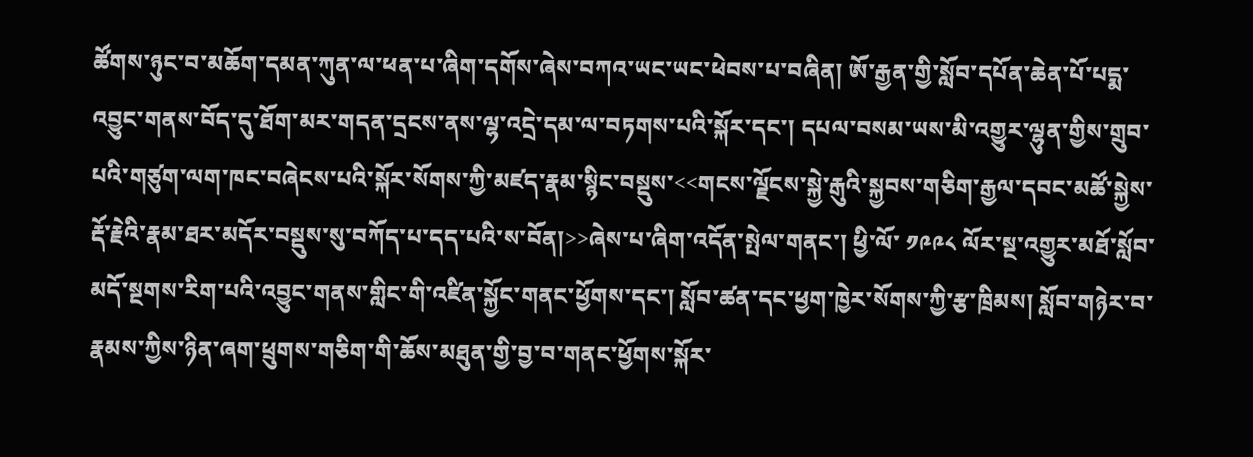ཚོགས་ཉུང་བ་མཆོག་དམན་ཀུན་ལ་ཕན་པ་ཞིག་དགོས་ཞེས་བཀའ་ཡང་ཡང་ཕེབས་པ་བཞིན། ཨོ་རྒྱན་གྱི་སློབ་དཔོན་ཆེན་པོ་པདྨ་འབྱུང་གནས་བོད་དུ་ཐོག་མར་གདན་དྲངས་ནས་ལྷ་འདྲེ་དམ་ལ་བཏགས་པའི་སྐོར་དང་། དཔལ་བསམ་ཡས་མི་འགྱུར་ལྷུན་གྱིས་གྲུབ་པའི་གཙུག་ལག་ཁང་བཞེངས་པའི་སྐོར་སོགས་ཀྱི་མཛད་རྣམ་སྙིང་བསྡུས་<<གངས་ལྗོངས་སྐྱེ་རྒུའི་སྐྱབས་གཅིག་རྒྱལ་དབང་མཚོ་སྐྱེས་རྡོ་རྗེའི་རྣམ་ཐར་མདོར་བསྡུས་སུ་བཀོད་པ་དད་པའི་ས་བོན།>>ཞེས་པ་ཞིག་འདོན་སྤེལ་གནང་། ཕྱི་ལོ་ ༡༩༩༨ ལོར་སྔ་འགྱུར་མཐོ་སློབ་མདོ་སྔགས་རིག་པའི་འབྱུང་གནས་གླིང་གི་འཛིན་སྐྱོང་གནང་ཕྱོགས་དང་། སློབ་ཚན་དང་ཕྱག་ཁྱེར་སོགས་ཀྱི་རྩ་ཁྲིམས། སློབ་གཉེར་བ་རྣམས་ཀྱིས་ཉིན་ཞག་ཕྲུགས་གཅིག་གི་ཆོས་མཐུན་གྱི་བྱ་བ་གནང་ཕྱོགས་སྐོར་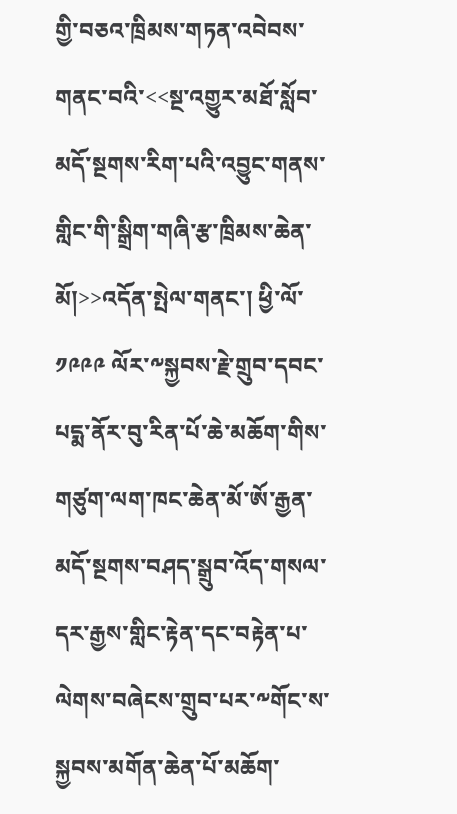གྱི་བཅའ་ཁྲིམས་གཏན་འབེབས་གནང་བའི་<<སྔ་འགྱུར་མཐོ་སློབ་མདོ་སྔགས་རིག་པའི་འབྱུང་གནས་གླིང་གི་སྒྲིག་གཞི་རྩ་ཁྲིམས་ཆེན་མོ།>>འདོན་སྤེལ་གནང་། ཕྱི་ལོ་ ༡༩༩༩ ལོར་༸སྐྱབས་རྗེ་གྲུབ་དབང་པདྨ་ནོར་བུ་རིན་པོ་ཆེ་མཆོག་གིས་གཙུག་ལག་ཁང་ཆེན་མོ་ཨོ་རྒྱན་མདོ་སྔགས་བཤད་སྒྲུབ་འོད་གསལ་དར་རྒྱས་གླིང་རྟེན་དང་བརྟེན་པ་ལེགས་བཞེངས་གྲུབ་པར་༸གོང་ས་སྐྱབས་མགོན་ཆེན་པོ་མཆོག་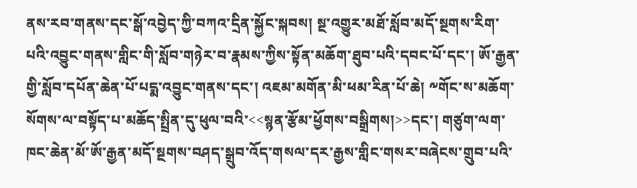ནས་རབ་གནས་དང་སྒོ་འབྱེད་ཀྱི་བཀའ་དྲིན་སྐྱོང་སྐབས། སྔ་འགྱུར་མཐོ་སློབ་མདོ་སྔགས་རིག་པའི་འབྱུང་གནས་གླིང་གི་སློབ་གཉེར་བ་རྣམས་ཀྱིས་སྟོན་མཆོག་ཐུབ་པའི་དབང་པོ་དང་། ཨོ་རྒྱན་གྱི་སློབ་དཔོན་ཆེན་པོ་པདྨ་འབྱུང་གནས་དང་། འཇམ་མགོན་མི་ཕམ་རིན་པོ་ཆེ། ༸གོང་ས་མཆོག་སོགས་ལ་བསྟོད་པ་མཆོད་སྤྲིན་དུ་ཕུལ་བའི་<<སྙན་རྩོམ་ཕྱོགས་བསྒྲིགས།>>དང་། གཙུག་ལག་ཁང་ཆེན་མོ་ཨོ་རྒྱན་མདོ་སྔགས་བཤད་སྒྲུབ་འོད་གསལ་དར་རྒྱས་གླིང་གསར་བཞེངས་གྲུབ་པའི་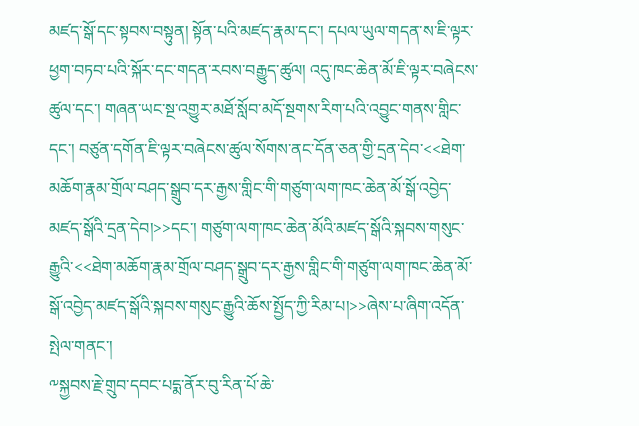མཛད་སྒོ་དང་སྟབས་བསྟུན། སྟོན་པའི་མཛད་རྣམ་དང་། དཔལ་ཡུལ་གདན་ས་ཇི་ལྟར་ཕྱག་བཏབ་པའི་སྐོར་དང་གདན་རབས་བརྒྱུད་ཚུལ། འདུ་ཁང་ཆེན་མོ་ཇི་ལྟར་བཞེངས་ཚུལ་དང་། གཞན་ཡང་སྔ་འགྱུར་མཐོ་སློབ་མདོ་སྔགས་རིག་པའི་འབྱུང་གནས་གླིང་དང་། བཙུན་དགོན་ཇི་ལྟར་བཞེངས་ཚུལ་སོགས་ནང་དོན་ཅན་གྱི་དྲན་དེབ་<<ཐེག་མཆོག་རྣམ་གྲོལ་བཤད་སྒྲུབ་དར་རྒྱས་གླིང་གི་གཙུག་ལག་ཁང་ཆེན་མོ་སྒོ་འབྱེད་མཛད་སྒོའི་དྲན་དེབ།>>དང་། གཙུག་ལག་ཁང་ཆེན་མོའི་མཛད་སྒོའི་སྐབས་གསུང་རྒྱུའི་<<ཐེག་མཆོག་རྣམ་གྲོལ་བཤད་སྒྲུབ་དར་རྒྱས་གླིང་གི་གཙུག་ལག་ཁང་ཆེན་མོ་སྒོ་འབྱེད་མཛད་སྒོའི་སྐབས་གསུང་རྒྱུའི་ཆོས་སྤྱོད་ཀྱི་རིམ་པ།>>ཞེས་པ་ཞིག་འདོན་སྤེལ་གནང་།
༸སྐྱབས་རྗེ་གྲུབ་དབང་པདྨ་ནོར་བུ་རིན་པོ་ཆེ་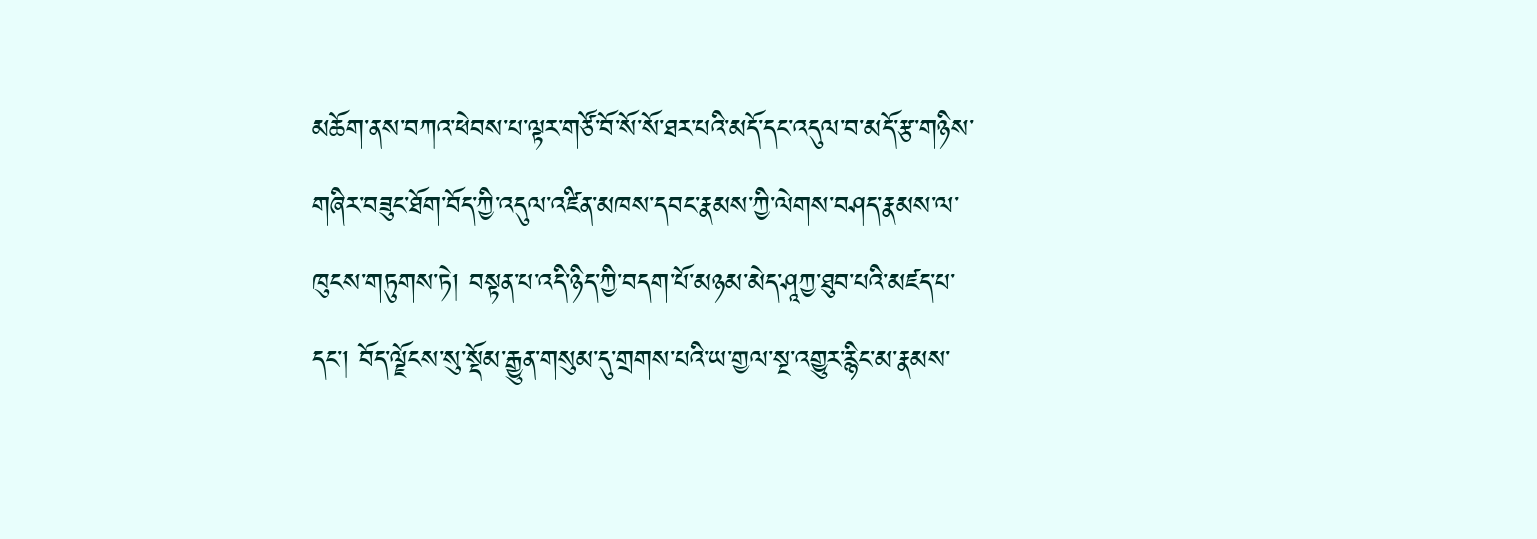མཆོག་ནས་བཀའ་ཕེབས་པ་ལྟར་གཙོ་བོ་སོ་སོ་ཐར་པའི་མདོ་དང་འདུལ་བ་མདོ་རྩ་གཉིས་གཞིར་བཟུང་ཐོག་བོད་ཀྱི་འདུལ་འཛིན་མཁས་དབང་རྣམས་ཀྱི་ལེགས་བཤད་རྣམས་ལ་ཁུངས་གཏུགས་ཏེ། བསྟན་པ་འདི་ཉིད་ཀྱི་བདག་པོ་མཉམ་མེད་ཤཱཀྱ་ཐུབ་པའི་མཛད་པ་དང་། བོད་ལྗོངས་སུ་སྡོམ་རྒྱུན་གསུམ་དུ་གྲགས་པའི་ཡ་གྱལ་སྔ་འགྱུར་རྙིང་མ་རྣམས་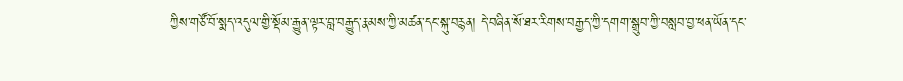ཀྱིས་གཙོ་བོ་སྨད་འདུལ་གྱི་སྡོམ་རྒྱུན་ལྟར་བླ་བརྒྱུད་རྣམས་ཀྱི་མཚན་དང་སྐུ་བརྙན། དེ་བཞིན་སོ་ཐར་རིགས་བརྒྱད་ཀྱི་དགག་སྒྲུབ་ཀྱི་བསླབ་བྱ་ཕན་ཡོན་དང་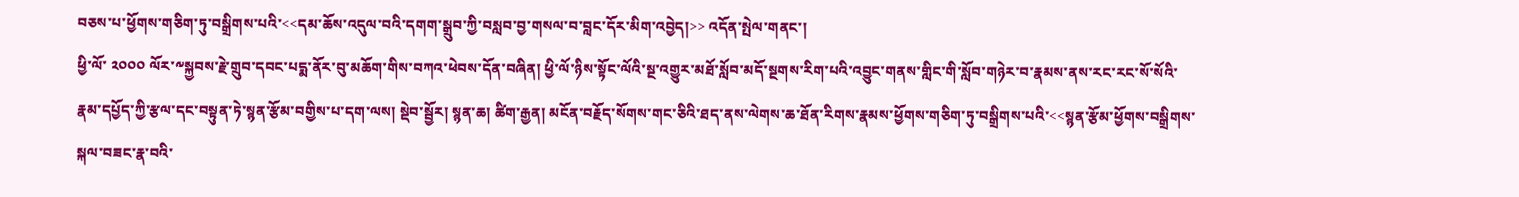བཅས་པ་ཕྱོགས་གཅིག་ཏུ་བསྒྲིགས་པའི་<<དམ་ཆོས་འདུལ་བའི་དགག་སྒྲུབ་ཀྱི་བསླབ་བྱ་གསལ་བ་བླང་དོར་མིག་འབྱེད།>> འདོན་སྤེལ་གནང་།
ཕྱི་ལོ་ ༢༠༠༠ ལོར་༸སྐྱབས་རྗེ་གྲུབ་དབང་པདྨ་ནོར་བུ་མཆོག་གིས་བཀའ་ཕེབས་དོན་བཞིན། ཕྱི་ལོ་ཉིས་སྟོང་ལོའི་སྔ་འགྱུར་མཐོ་སློབ་མདོ་སྔགས་རིག་པའི་འབྱུང་གནས་གླིང་གི་སློབ་གཉེར་བ་རྣམས་ནས་རང་རང་སོ་སོའི་རྣམ་དཔྱོད་ཀྱི་རྩལ་དང་བསྟུན་ཏེ་སྙན་རྩོམ་བགྱིས་པ་དག་ལས། སྡེབ་སྦྱོར། སྙན་ཆ། ཚིག་རྒྱན། མངོན་བརྗོད་སོགས་གང་ཅིའི་ཐད་ནས་ལེགས་ཆ་ཐོན་རིགས་རྣམས་ཕྱོགས་གཅིག་ཏུ་བསྒྲིགས་པའི་<<སྙན་རྩོམ་ཕྱོགས་བསྒྲིགས་སྐལ་བཟང་རྣ་བའི་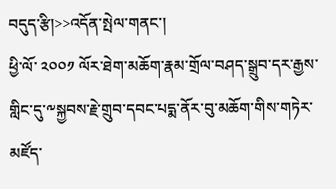བདུད་རྩི།>>འདོན་སྤེལ་གནང་།
ཕྱི་ལོ་ ༢༠༠༡ ལོར་ཐེག་མཆོག་རྣམ་གྲོལ་བཤད་སྒྲུབ་དར་རྒྱས་གླིང་དུ་༸སྐྱབས་རྗེ་གྲུབ་དབང་པདྨ་ནོར་བུ་མཆོག་གིས་གཏེར་མཛོད་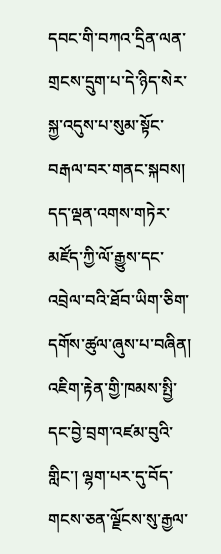དབང་གི་བཀའ་དྲིན་ལན་གྲངས་དྲུག་པ་དེ་ཉིད་སེར་སྐྱ་འདུས་པ་སུམ་སྟོང་བརྒལ་བར་གནང་སྐབས། དད་ལྡན་འགས་གཏེར་མཛོད་ཀྱི་ལོ་རྒྱུས་དང་འབྲེལ་བའི་ཐོབ་ཡིག་ཅིག་དགོས་ཚུལ་ཞུས་པ་བཞིན། འཇིག་རྟེན་གྱི་ཁམས་སྤྱི་དང་བྱེ་བྲག་འཛམ་བུའི་གླིང་། ལྷག་པར་དུ་བོད་གངས་ཅན་ལྗོངས་སུ་རྒྱལ་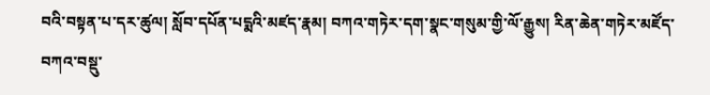བའི་བསྟན་པ་དར་ཚུལ། སློབ་དཔོན་པདྨའི་མཛད་རྣམ། བཀའ་གཏེར་དག་སྣང་གསུམ་གྱི་ལོ་རྒྱུས། རིན་ཆེན་གཏེར་མཛོད་བཀའ་བསྡུ་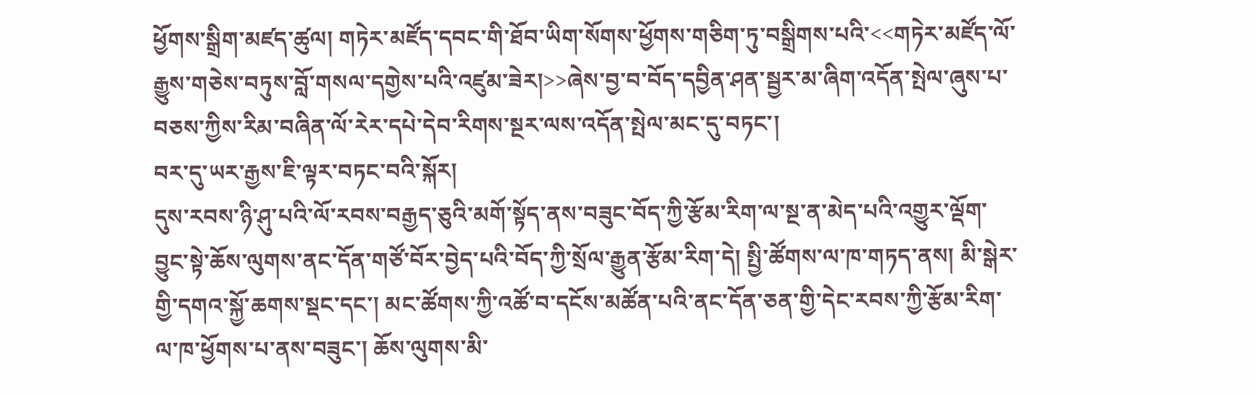ཕྱོགས་སྒྲིག་མཛད་ཚུལ། གཏེར་མཛོད་དབང་གི་ཐོབ་ཡིག་སོགས་ཕྱོགས་གཅིག་ཏུ་བསྒྲིགས་པའི་<<གཏེར་མཛོད་ལོ་རྒྱུས་གཅེས་བཏུས་བློ་གསལ་དགྱེས་པའི་འཛུམ་ཟེར།>>ཞེས་བྱ་བ་བོད་དབྱིན་ཤན་སྦྱར་མ་ཞིག་འདོན་སྤེལ་ཞུས་པ་བཅས་ཀྱིས་རིམ་བཞིན་ལོ་རེར་དཔེ་དེབ་རིགས་སྔར་ལས་འདོན་སྤེལ་མང་དུ་བཏང་།
བར་དུ་ཡར་རྒྱས་ཇི་ལྟར་བཏང་བའི་སྐོར།
དུས་རབས་ཉི་ཤུ་པའི་ལོ་རབས་བརྒྱད་ཅུའི་མགོ་སྟོད་ནས་བཟུང་བོད་ཀྱི་རྩོམ་རིག་ལ་སྔ་ན་མེད་པའི་འགྱུར་ལྡོག་བྱུང་སྟེ་ཆོས་ལུགས་ནང་དོན་གཙོ་བོར་བྱེད་པའི་བོད་ཀྱི་སྲོལ་རྒྱུན་རྩོམ་རིག་དེ། སྤྱི་ཚོགས་ལ་ཁ་གཏད་ནས། མི་སྒེར་གྱི་དགའ་སྐྱོ་ཆགས་སྡང་དང་། མང་ཚོགས་ཀྱི་འཚོ་བ་དངོས་མཚོན་པའི་ནང་དོན་ཅན་གྱི་དེང་རབས་ཀྱི་རྩོམ་རིག་ལ་ཁ་ཕྱོགས་པ་ནས་བཟུང་། ཆོས་ལུགས་མི་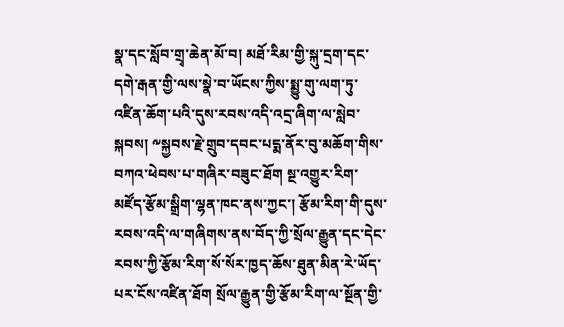སྣ་དང་སློབ་གྲྭ་ཆེན་མོ་བ། མཐོ་རིམ་གྱི་སྐུ་དྲག་དང་དགེ་རྒན་གྱི་ལས་སྣེ་བ་ཡོངས་ཀྱིས་སྨྱུ་གུ་ལག་ཏུ་འཛིན་ཆོག་པའི་དུས་རབས་འདི་འདྲ་ཞིག་ལ་སླེབ་སྐབས། ༸སྐྱབས་རྗེ་གྲུབ་དབང་པདྨ་ནོར་བུ་མཆོག་གིས་བཀའ་ཕེབས་པ་གཞིར་བཟུང་ཐོག སྔ་འགྱུར་རིག་མཛོད་རྩོམ་སྒྲིག་ལྷན་ཁང་ནས་ཀྱང་། རྩོམ་རིག་གི་དུས་རབས་འདི་ལ་གཞིགས་ནས་བོད་ཀྱི་སྲོལ་རྒྱུན་དང་དེང་རབས་ཀྱི་རྩོམ་རིག་སོ་སོར་ཁྱད་ཆོས་ཐུན་མིན་རེ་ཡོད་པར་ངོས་འཛིན་ཐོག སྲོལ་རྒྱུན་གྱི་རྩོམ་རིག་ལ་སྔོན་གྱི་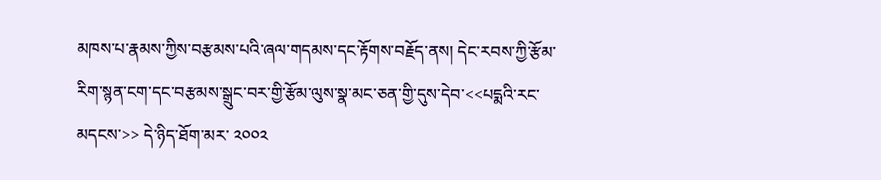མཁས་པ་རྣམས་ཀྱིས་བརྩམས་པའི་ཞལ་གདམས་དང་རྟོགས་བརྗོད་ནས། དེང་རབས་ཀྱི་རྩོམ་རིག་སྙན་ངག་དང་བརྩམས་སྒྲུང་བར་གྱི་རྩོམ་ལུས་སྣ་མང་ཅན་གྱི་དུས་དེབ་<<པདྨའི་རང་མདངས་>> དེ་ཉིད་ཐོག་མར་ ༢༠༠༢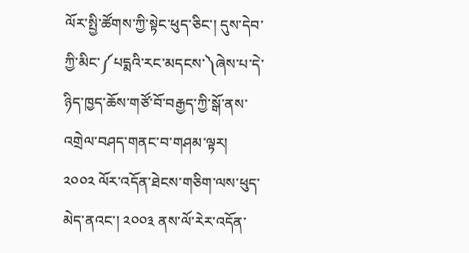ལོར་སྤྱི་ཚོགས་ཀྱི་སྟེང་ཕུད་ཅིང་། དུས་དེབ་ཀྱི་མིང་༼པདྨའི་རང་མདངས་༽ཞེས་པ་དེ་ཉིད་ཁྱད་ཆོས་གཙོ་བོ་བརྒྱད་ཀྱི་སྒོ་ནས་འགྲེལ་བཤད་གནང་བ་གཤམ་ལྟར།
༢༠༠༢ ལོར་འདོན་ཐེངས་གཅིག་ལས་ཕུད་མེད་ནའང་། ༢༠༠༣ ནས་ལོ་རེར་འདོན་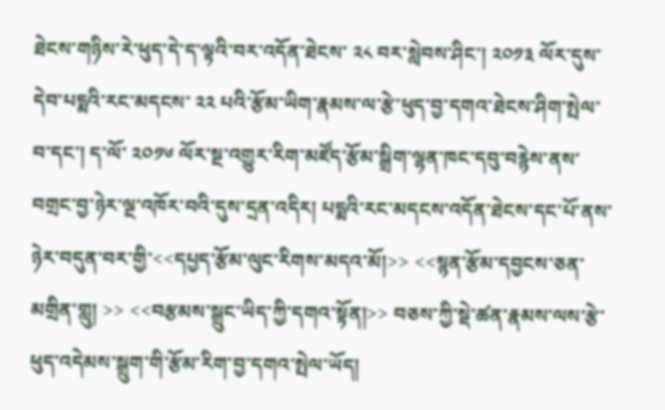ཐེངས་གཉིས་རེ་ཕུད་དེ་ད་ལྟའི་བར་འདོན་ཐེངས་ ༢༨ བར་སླེབས་ཤིང་། ༢༠༡༣ ལོར་དུས་དེབ་པདྨའི་རང་མདངས་ ༢༢ པའི་རྩོམ་ཡིག་རྣམས་ལ་རྩེ་ཕུད་བྱ་དགའ་ཐེངས་ཤིག་སྤེལ་བ་དང་། ད་ལོ་ ༢༠༡༦ ལོར་སྔ་འགྱུར་རིག་མཛོད་རྩོམ་སྒྲིག་ལྷན་ཁང་དབུ་བརྙེས་ནས་བགྲང་བྱ་ཉེར་ལྔ་འཁོར་བའི་དུས་དྲན་འདིར། པདྨའི་རང་མདངས་འདོན་ཐེངས་དང་པོ་ནས་ཉེར་བདུན་བར་གྱི་<<དཔྱད་རྩོམ་ལུང་རིགས་མདའ་མོ།>> <<སྙན་རྩོམ་དབྱངས་ཅན་མགྲིན་གླུ། >> <<བརྩམས་སྒྲུང་ཡིད་ཀྱི་དགའ་སྟོན།>> བཅས་ཀྱི་སྡེ་ཚན་རྣམས་ལས་རྩེ་ཕུད་འདེམས་སྒྲུག་གི་རྩོམ་རིག་བྱ་དགའ་སྤེལ་ཡོད།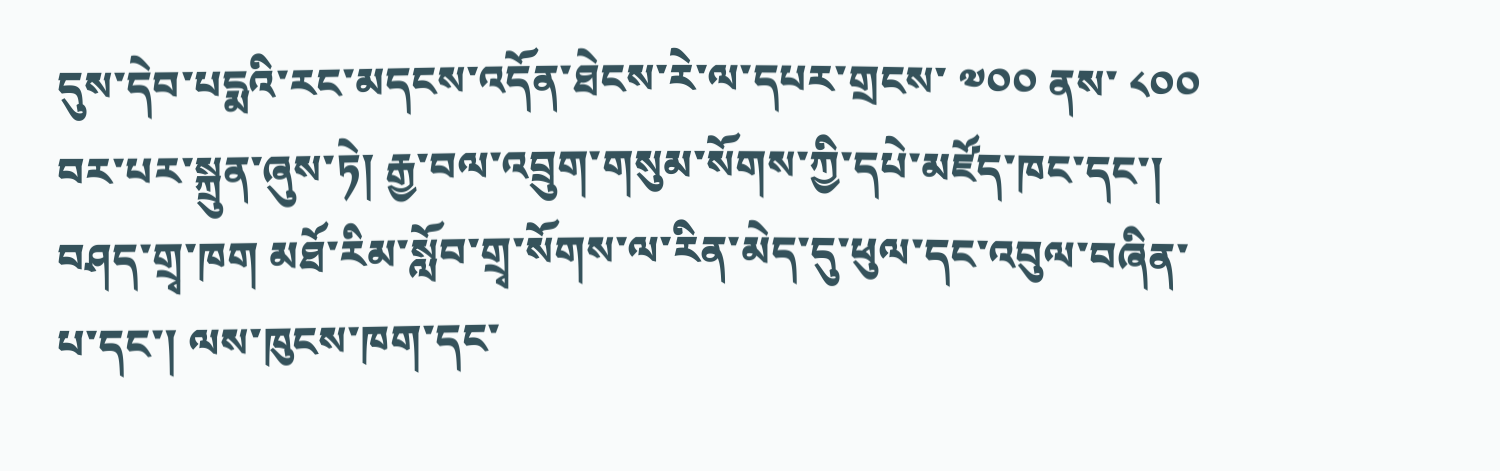དུས་དེབ་པདྨའི་རང་མདངས་འདོན་ཐེངས་རེ་ལ་དཔར་གྲངས་ ༧༠༠ ནས་ ༨༠༠ བར་པར་སྐྲུན་ཞུས་ཏེ། རྒྱ་བལ་འབྲུག་གསུམ་སོགས་ཀྱི་དཔེ་མཛོད་ཁང་དང་། བཤད་གྲྭ་ཁག མཐོ་རིམ་སློབ་གྲྭ་སོགས་ལ་རིན་མེད་དུ་ཕུལ་དང་འབུལ་བཞིན་པ་དང་། ལས་ཁུངས་ཁག་དང་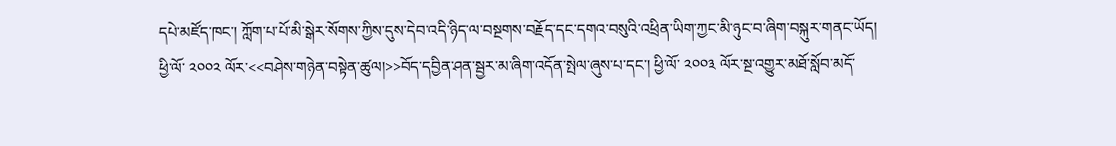དཔེ་མཛོད་ཁང་། ཀློག་པ་པོ་མི་སྒེར་སོགས་ཀྱིས་དུས་དེབ་འདི་ཉིད་ལ་བསྔགས་བརྗོད་དང་དགའ་བསུའི་འཕྲིན་ཡིག་ཀྱང་མི་ཉུང་བ་ཞིག་བསྐུར་གནང་ཡོད།
ཕྱི་ལོ་ ༢༠༠༢ ལོར་<<བཤེས་གཉེན་བསྟེན་ཚུལ།>>བོད་དབྱིན་ཤན་སྦྱར་མ་ཞིག་འདོན་སྤེལ་ཞུས་པ་དང་། ཕྱི་ལོ་ ༢༠༠༣ ལོར་སྔ་འགྱུར་མཐོ་སློབ་མདོ་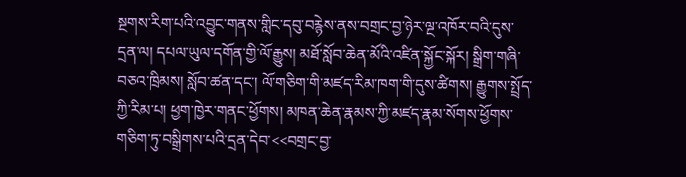སྔགས་རིག་པའི་འབྱུང་གནས་གླིང་དབུ་བརྙེས་ནས་བགྲང་བྱ་ཉེར་ལྔ་འཁོར་བའི་དུས་དྲན་ལ། དཔལ་ཡུལ་དགོན་གྱི་ལོ་རྒྱུས། མཐོ་སློབ་ཆེན་མོའི་འཛིན་སྐྱོང་སྐོར། སྒྲིག་གཞི་བཅའ་ཁྲིམས། སློབ་ཚན་དང་། ལོ་གཅིག་གི་མཛད་རིམ་ཁག་གི་དུས་ཚིགས། རྒྱུགས་སྤྲོད་ཀྱི་རིམ་པ། ཕྱག་ཁྱེར་གནང་ཕྱོགས། མཁན་ཆེན་རྣམས་ཀྱི་མཛད་རྣམ་སོགས་ཕྱོགས་གཅིག་ཏུ་བསྒྲིགས་པའི་དྲན་དེབ་<<བགྲང་བྱ་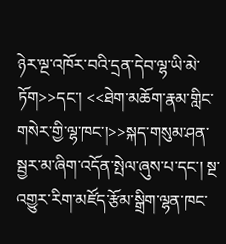ཉེར་ལྔ་འཁོར་བའི་དྲན་དེབ་ལྷ་ཡི་མེ་ཏོག>>དང་། <<ཐེག་མཆོག་རྣམ་གླིང་གསེར་གྱི་ལྷ་ཁང་།>>སྐད་གསུམ་ཤན་སྦྱར་མ་ཞིག་འདོན་སྤེལ་ཞུས་པ་དང་། སྔ་འགྱུར་རིག་མཛོད་རྩོམ་སྒྲིག་ལྷན་ཁང་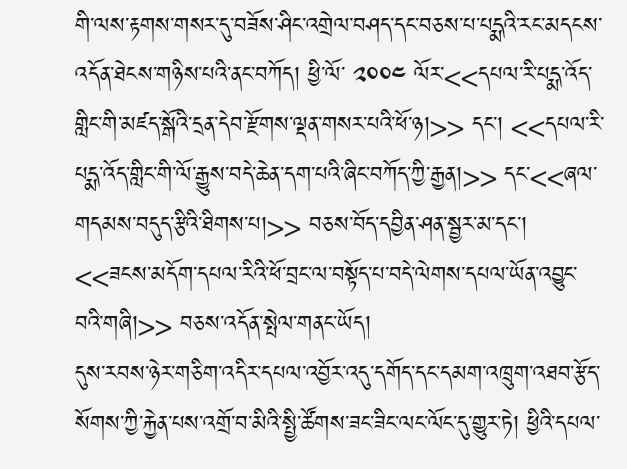གི་ལས་རྟགས་གསར་དུ་བཟོས་ཤིང་འགྲེལ་བཤད་དང་བཅས་པ་པདྨའི་རང་མདངས་འདོན་ཐེངས་གཉིས་པའི་ནང་བཀོད། ཕྱི་ལོ་ ༢༠༠༤ ལོར་<<དཔལ་རི་པདྨ་འོད་གླིང་གི་མཛད་སྒོའི་དྲན་དེབ་རྫོགས་ལྡན་གསར་པའི་ཕོ་ཉ།>> དང་། <<དཔལ་རི་པདྨ་འོད་གླིང་གི་ལོ་རྒྱུས་བདེ་ཆེན་དག་པའི་ཞིང་བཀོད་ཀྱི་རྒྱན།>> དང་<<ཞལ་གདམས་བདུད་རྩིའི་ཐིགས་པ།>> བཅས་བོད་དབྱིན་ཤན་སྦྱར་མ་དང་། <<ཟངས་མདོག་དཔལ་རིའི་ཕོ་བྲང་ལ་བསྟོད་པ་བདེ་ལེགས་དཔལ་ཡོན་འབྱུང་བའི་གཞི།>> བཅས་འདོན་སྤེལ་གནང་ཡོད།
དུས་རབས་ཉེར་གཅིག་འདིར་དཔལ་འབྱོར་འདུ་དགོད་དང་དམག་འཁྲུག་འཐབ་རྩོད་སོགས་ཀྱི་རྐྱེན་པས་འགྲོ་བ་མིའི་སྤྱི་ཚོགས་ཟང་ཟིང་ལང་ལོང་དུ་གྱུར་ཏེ། ཕྱིའི་དཔལ་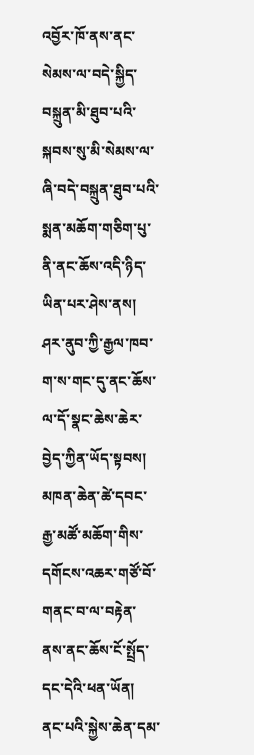འབྱོར་ཁོ་ནས་ནང་སེམས་ལ་བདེ་སྐྱིད་བསྐྲུན་མི་ཐུབ་པའི་སྐབས་སུ་མི་སེམས་ལ་ཞི་བདེ་བསྐྲུན་ཐུབ་པའི་སྨན་མཆོག་གཅིག་པུ་ནི་ནང་ཆོས་འདི་ཉིད་ཡིན་པར་ཤེས་ནས། ཤར་ནུབ་ཀྱི་རྒྱལ་ཁབ་ག་ས་གང་དུ་ནང་ཆོས་ལ་དོ་སྣང་ཆེས་ཆེར་བྱེད་ཀྱིན་ཡོད་སྟབས། མཁན་ཆེན་ཚེ་དབང་རྒྱ་མཚོ་མཆོག་གིས་དགོངས་འཆར་གཙོ་བོ་གནང་བ་ལ་བརྟེན་ནས་ནང་ཆོས་ངོ་སྤྲོད་དང་དེའི་ཕན་ཡོན། ནང་པའི་སྐྱེས་ཆེན་དམ་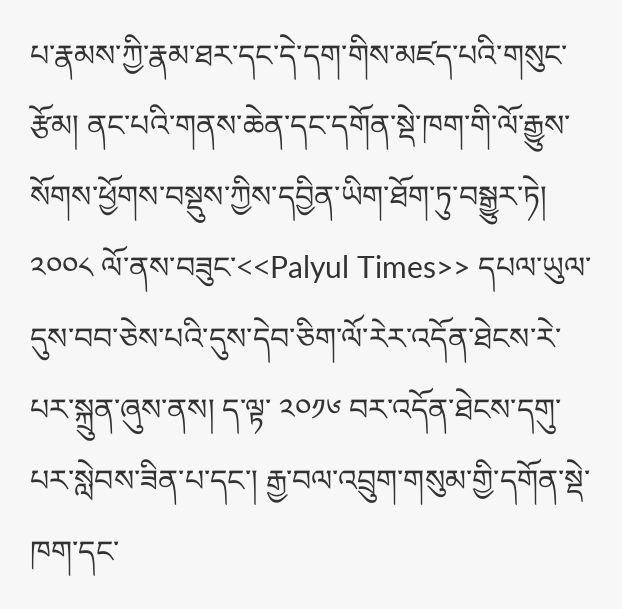པ་རྣམས་ཀྱི་རྣམ་ཐར་དང་དེ་དག་གིས་མཛད་པའི་གསུང་རྩོམ། ནང་པའི་གནས་ཆེན་དང་དགོན་སྡེ་ཁག་གི་ལོ་རྒྱུས་སོགས་ཕྱོགས་བསྡུས་ཀྱིས་དབྱིན་ཡིག་ཐོག་ཏུ་བསྒྱུར་ཏེ། ༢༠༠༨ ལོ་ནས་བཟུང་<<Palyul Times>> དཔལ་ཡུལ་དུས་བབ་ཅེས་པའི་དུས་དེབ་ཅིག་ལོ་རེར་འདོན་ཐེངས་རེ་པར་སྐྲུན་ཞུས་ནས། ད་ལྟ་ ༢༠༡༦ བར་འདོན་ཐེངས་དགུ་པར་སླེབས་ཟིན་པ་དང་། རྒྱ་བལ་འབྲུག་གསུམ་གྱི་དགོན་སྡེ་ཁག་དང་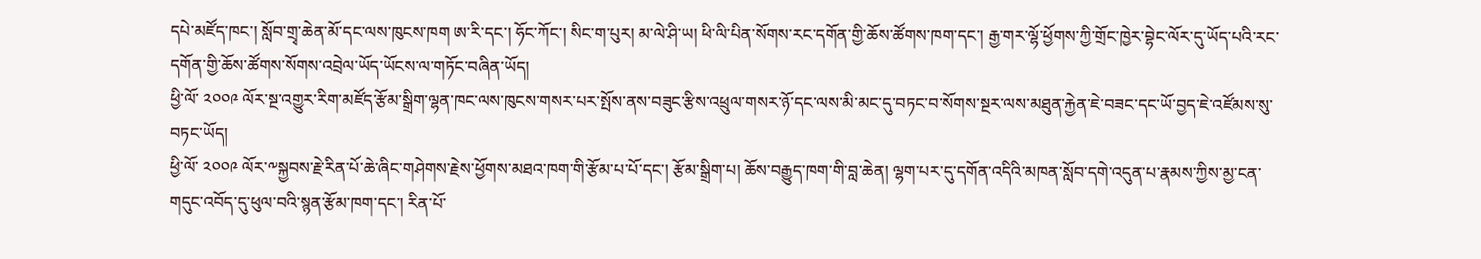དཔེ་མཛོད་ཁང་། སློབ་གྲྭ་ཆེན་མོ་དང་ལས་ཁུངས་ཁག ཨ་རི་དང་། ཧོང་ཀོང་། སིང་ག་པུར། མ་ལེ་ཤི་ཡ། ཕི་ལི་པིན་སོགས་རང་དགོན་གྱི་ཆོས་ཚོགས་ཁག་དང་། རྒྱ་གར་ལྷོ་ཕྱོགས་ཀྱི་གྲོང་ཁྱེར་བྷེང་ལོར་དུ་ཡོད་པའི་རང་དགོན་གྱི་ཆོས་ཚོགས་སོགས་འབྲེལ་ཡོད་ཡོངས་ལ་གཏོང་བཞིན་ཡོད།
ཕྱི་ལོ་ ༢༠༠༩ ལོར་སྔ་འགྱུར་རིག་མཛོད་རྩོམ་སྒྲིག་ལྷན་ཁང་ལས་ཁུངས་གསར་པར་སྤོས་ནས་བཟུང་རྩིས་འཕྲུལ་གསར་ཉོ་དང་ལས་མི་མང་དུ་བཏང་བ་སོགས་སྔར་ལས་མཐུན་རྐྱེན་ཇེ་བཟང་དང་ཡོ་བྱད་ཇེ་འཛོམས་སུ་བཏང་ཡོད།
ཕྱི་ལོ་ ༢༠༠༩ ལོར་༸སྐྱབས་རྗེ་རིན་པོ་ཆེ་ཞིང་གཤེགས་རྗེས་ཕྱོགས་མཐའ་ཁག་གི་རྩོམ་པ་པོ་དང་། རྩོམ་སྒྲིག་པ། ཆོས་བརྒྱུད་ཁག་གི་བླ་ཆེན། ལྷག་པར་དུ་དགོན་འདིའི་མཁན་སློབ་དགེ་འདུན་པ་རྣམས་ཀྱིས་མྱ་ངན་གདུང་འབོད་དུ་ཕུལ་བའི་སྙན་རྩོམ་ཁག་དང་། རིན་པོ་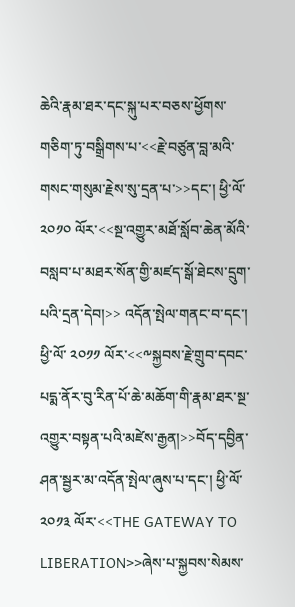ཆེའི་རྣམ་ཐར་དང་སྐུ་པར་བཅས་ཕྱོགས་གཅིག་ཏུ་བསྒྲིགས་པ་<<རྗེ་བཙུན་བླ་མའི་གསང་གསུམ་རྗེས་སུ་དྲན་པ་>>དང་། ཕྱི་ལོ་ ༢༠༡༠ ལོར་<<སྔ་འགྱུར་མཐོ་སློབ་ཆེན་མོའི་བསླབ་པ་མཐར་སོན་གྱི་མཛད་སྒོ་ཐེངས་དྲུག་པའི་དྲན་དེབ།>> འདོན་སྤེལ་གནང་བ་དང་། ཕྱི་ལོ་ ༢༠༡༡ ལོར་<<༸སྐྱབས་རྗེ་གྲུབ་དབང་པདྨ་ནོར་བུ་རིན་པོ་ཆེ་མཆོག་གི་རྣམ་ཐར་སྔ་འགྱུར་བསྟན་པའི་མཛེས་རྒྱན།>>བོད་དབྱིན་ཤན་སྦྱར་མ་འདོན་སྤེལ་ཞུས་པ་དང་། ཕྱི་ལོ་ ༢༠༡༣ ལོར་<<THE GATEWAY TO LIBERATION>>ཞེས་པ་སྐྱབས་སེམས་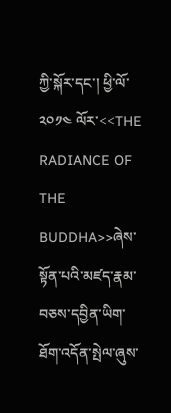ཀྱི་སྐོར་དང་། ཕྱི་ལོ་ ༢༠༡༤ ལོར་<<THE RADIANCE OF THE BUDDHA>>ཞེས་སྟོན་པའི་མཛད་རྣམ་བཅས་དབྱིན་ཡིག་ཐོག་འདོན་སྤེལ་ཞུས་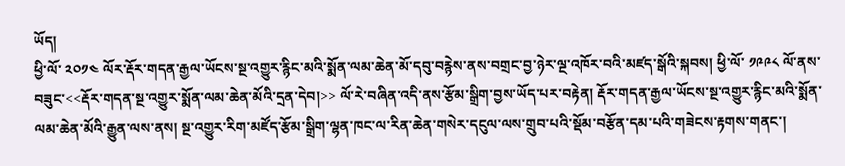ཡོད།
ཕྱི་ལོ་ ༢༠༡༤ ལོར་རྡོར་གདན་རྒྱལ་ཡོངས་སྔ་འགྱུར་རྙིང་མའི་སྨོན་ལམ་ཆེན་མོ་དབུ་བརྙེས་ནས་བགྲང་བྱ་ཉེར་ལྔ་འཁོར་བའི་མཛད་སྒོའི་སྐབས། ཕྱི་ལོ་ ༡༩༩༨ ལོ་ནས་བཟུང་<<རྡོར་གདན་སྔ་འགྱུར་སྨོན་ལམ་ཆེན་མོའི་དྲན་དེབ།>> ལོ་རེ་བཞིན་འདི་ནས་རྩོམ་སྒྲིག་བྱས་ཡོད་པར་བརྟེན། རྡོར་གདན་རྒྱལ་ཡོངས་སྔ་འགྱུར་རྙིང་མའི་སྨོན་ལམ་ཆེན་མོའི་རྒྱུན་ལས་ནས། སྔ་འགྱུར་རིག་མཛོད་རྩོམ་སྒྲིག་ལྷན་ཁང་ལ་རིན་ཆེན་གསེར་དངུལ་ལས་གྲུབ་པའི་སྡོམ་བརྩོན་དམ་པའི་གཟེངས་རྟགས་གནང་།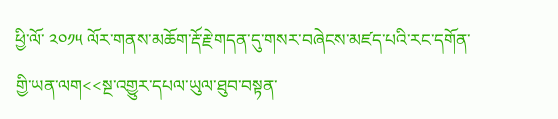ཕྱི་ལོ་ ༢༠༡༥ ལོར་གནས་མཆོག་རྡོ་རྗེ་གདན་དུ་གསར་བཞེངས་མཛད་པའི་རང་དགོན་གྱི་ཡན་ལག<<སྔ་འགྱུར་དཔལ་ཡུལ་ཐུབ་བསྟན་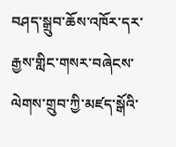བཤད་སྒྲུབ་ཆོས་འཁོར་དར་རྒྱས་གླིང་གསར་བཞེངས་ལེགས་གྲུབ་ཀྱི་མཛད་སྒོའི་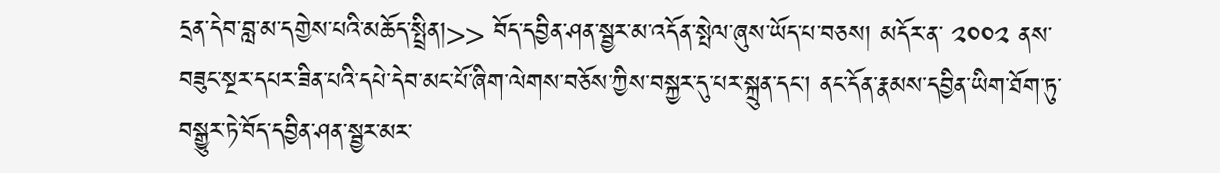དྲན་དེབ་བླ་མ་དགྱེས་པའི་མཆོད་སྤྲིན།>> བོད་དབྱིན་ཤན་སྦྱར་མ་འདོན་སྤེལ་ཞུས་ཡོད་པ་བཅས། མདོར་ན་ ༢༠༠༢ ནས་བཟུང་སྔར་དཔར་ཟིན་པའི་དཔེ་དེབ་མང་པོ་ཞིག་ལེགས་བཅོས་ཀྱིས་བསྐྱར་དུ་པར་སྐྲུན་དང་། ནང་དོན་རྣམས་དབྱིན་ཡིག་ཐོག་ཏུ་བསྒྱུར་ཏེ་བོད་དབྱིན་ཤན་སྦྱར་མར་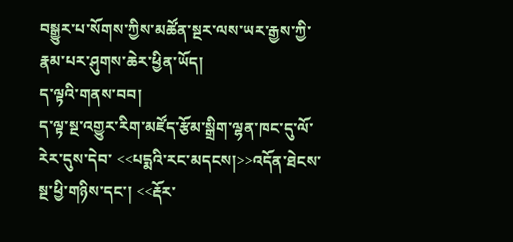བསྒྱུར་པ་སོགས་ཀྱིས་མཚོན་སྔར་ལས་ཡར་རྒྱས་ཀྱི་རྣམ་པར་ཤུགས་ཆེར་ཕྱིན་ཡོད།
ད་ལྟའི་གནས་བབ།
ད་ལྟ་སྔ་འགྱུར་རིག་མཛོད་རྩོམ་སྒྲིག་ལྷན་ཁང་དུ་ལོ་རེར་དུས་དེབ་ <<པདྨའི་རང་མདངས།>>འདོན་ཐེངས་སྔ་ཕྱི་གཉིས་དང་། <<རྡོར་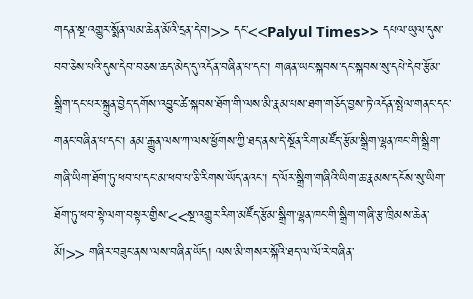གདན་སྔ་འགྱུར་སྨོན་ལམ་ཆེན་མོའི་དྲན་དེབ།>> དང་<<Palyul Times>> དཔལ་ཡུལ་དུས་བབ་ཅེས་པའི་དུས་དེབ་བཅས་ཆད་མེད་དུ་འདོན་བཞིན་པ་དང་། གཞན་ཡང་སྐབས་དང་སྐབས་སུ་དཔེ་དེབ་རྩོམ་སྒྲིག་དང་པར་སྐྲུན་བྱེད་དགོས་འབྱུང་ཚེ་སྐབས་ཐོག་གི་ལས་མི་རྣམ་པས་ཐག་གཅོད་བྱས་ཏེ་འདོན་སྤེལ་གནང་དང་གནང་བཞིན་པ་དང་། ནམ་རྒྱུན་ལས་ཀ་ལས་ཕྱོགས་ཀྱི་ཐད་ནས་དེ་སྔོན་རིག་མཛོད་རྩོམ་སྒྲིག་ལྷན་ཁང་གི་སྒྲིག་གཞི་ཡིག་ཐོག་ཏུ་ཕབ་པ་དང་མ་ཕབ་པ་ཅི་རིགས་ཡོད་ནའང་། ད་ལོར་སྒྲིག་གཞིའི་ཡིག་ཆ་རྣམས་དངོས་སུ་ཡིག་ཐོག་ཏུ་ཕབ་སྟེ་ལག་བསྟར་གྱིས་<<སྔ་འགྱུར་རིག་མཛོད་རྩོམ་སྒྲིག་ལྷན་ཁང་གི་སྒྲིག་གཞི་རྩ་ཁྲིམས་ཆེན་མོ།>> གཞིར་བཟུང་ནས་ལས་བཞིན་ཡོད། ལས་མི་གསར་སྐོའི་ཐད་ལ་ལོ་རེ་བཞིན་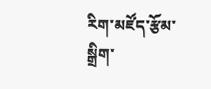རིག་མཛོད་རྩོམ་སྒྲིག་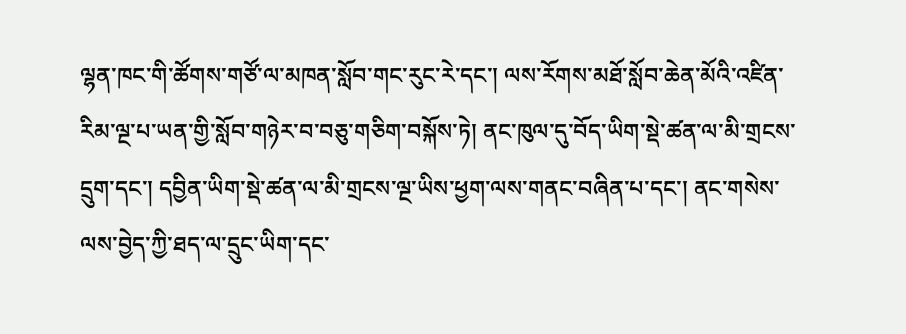ལྷན་ཁང་གི་ཚོགས་གཙོ་ལ་མཁན་སློབ་གང་རུང་རེ་དང་། ལས་རོགས་མཐོ་སློབ་ཆེན་མོའི་འཛིན་རིམ་ལྔ་པ་ཡན་གྱི་སློབ་གཉེར་བ་བཅུ་གཅིག་བསྐོས་ཏེ། ནང་ཁུལ་དུ་བོད་ཡིག་སྡེ་ཚན་ལ་མི་གྲངས་དྲུག་དང་། དབྱིན་ཡིག་སྡེ་ཚན་ལ་མི་གྲངས་ལྔ་ཡིས་ཕྱག་ལས་གནང་བཞིན་པ་དང་། ནང་གསེས་ལས་བྱེད་ཀྱི་ཐད་ལ་དྲུང་ཡིག་དང་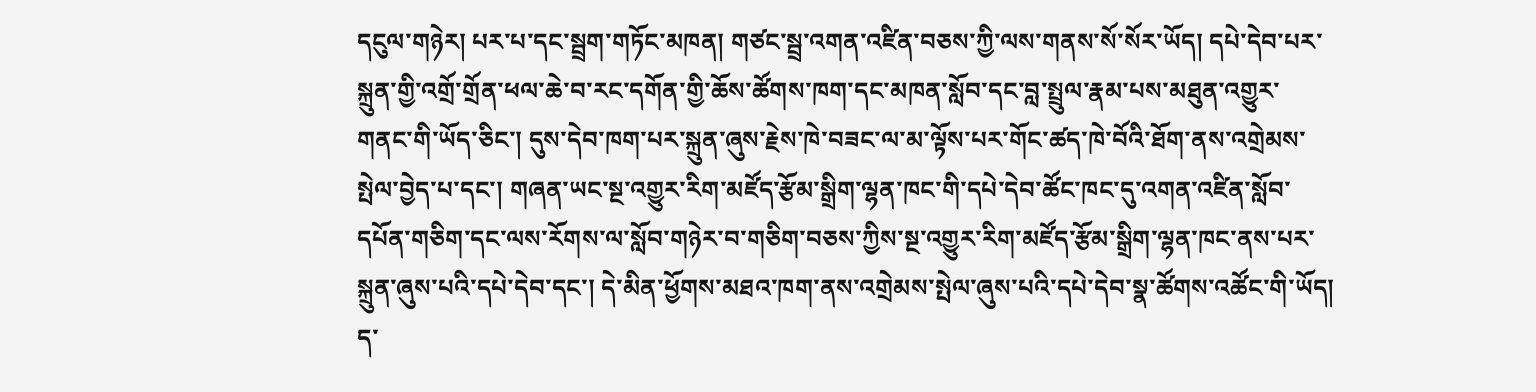དངུལ་གཉེར། པར་པ་དང་སྦྲག་གཏོང་མཁན། གཙང་སྦྲ་འགན་འཛིན་བཅས་ཀྱི་ལས་གནས་སོ་སོར་ཡོད། དཔེ་དེབ་པར་སྐྲུན་གྱི་འགྲོ་གྲོན་ཕལ་ཆེ་བ་རང་དགོན་གྱི་ཆོས་ཚོགས་ཁག་དང་མཁན་སློབ་དང་བླ་སྤྲུལ་རྣམ་པས་མཐུན་འགྱུར་གནང་གི་ཡོད་ཅིང་། དུས་དེབ་ཁག་པར་སྐྲུན་ཞུས་རྗེས་ཁེ་བཟང་ལ་མ་ལྟོས་པར་གོང་ཚད་ཁེ་བོའི་ཐོག་ནས་འགྲེམས་སྤེལ་བྱེད་པ་དང་། གཞན་ཡང་སྔ་འགྱུར་རིག་མཛོད་རྩོམ་སྒྲིག་ལྷན་ཁང་གི་དཔེ་དེབ་ཚོང་ཁང་དུ་འགན་འཛིན་སློབ་དཔོན་གཅིག་དང་ལས་རོགས་ལ་སློབ་གཉེར་བ་གཅིག་བཅས་ཀྱིས་སྔ་འགྱུར་རིག་མཛོད་རྩོམ་སྒྲིག་ལྷན་ཁང་ནས་པར་སྐྲུན་ཞུས་པའི་དཔེ་དེབ་དང་། དེ་མིན་ཕྱོགས་མཐའ་ཁག་ནས་འགྲེམས་སྤེལ་ཞུས་པའི་དཔེ་དེབ་སྣ་ཚོགས་འཚོང་གི་ཡོད། ད་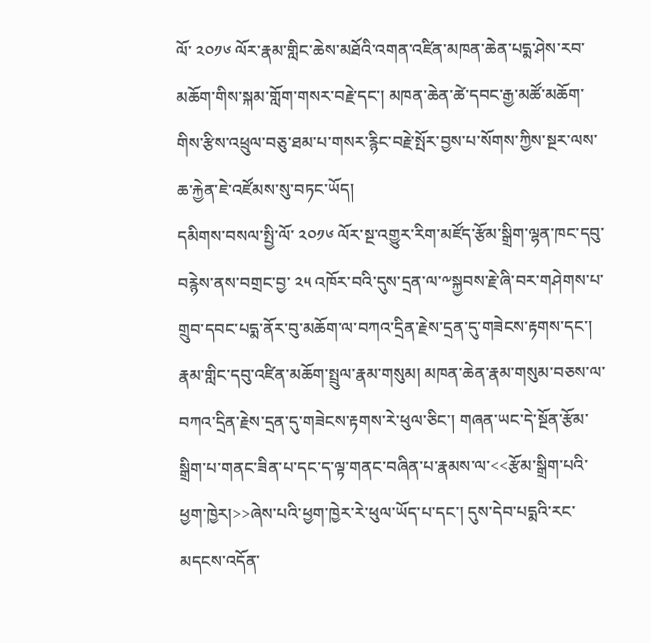ལོ་ ༢༠༡༦ ལོར་རྣམ་གླིང་ཆེས་མཐོའི་འགན་འཛིན་མཁན་ཆེན་པདྨ་ཤེས་རབ་མཆོག་གིས་སྐམ་གློག་གསར་བརྗེ་དང་། མཁན་ཆེན་ཚེ་དབང་རྒྱ་མཚོ་མཆོག་གིས་རྩིས་འཕྲུལ་བཅུ་ཐམ་པ་གསར་རྙིང་བརྗེ་སྤོར་བྱས་པ་སོགས་ཀྱིས་སྔར་ལས་ཆ་རྐྱེན་ཇེ་འཛོམས་སུ་བཏང་ཡོད།
དམིགས་བསལ་སྤྱི་ལོ་ ༢༠༡༦ ལོར་སྔ་འགྱུར་རིག་མཛོད་རྩོམ་སྒྲིག་ལྷན་ཁང་དབུ་བརྙེས་ནས་བགྲང་བྱ་ ༢༥ འཁོར་བའི་དུས་དྲན་ལ་༸སྐྱབས་རྗེ་ཞི་བར་གཤེགས་པ་གྲུབ་དབང་པདྨ་ནོར་བུ་མཆོག་ལ་བཀའ་དྲིན་རྗེས་དྲན་དུ་གཟེངས་རྟགས་དང་། རྣམ་གླིང་དབུ་འཛིན་མཆོག་སྤྲུལ་རྣམ་གསུམ། མཁན་ཆེན་རྣམ་གསུམ་བཅས་ལ་བཀའ་དྲིན་རྗེས་དྲན་དུ་གཟེངས་རྟགས་རེ་ཕུལ་ཅིང་། གཞན་ཡང་དེ་སྔོན་རྩོམ་སྒྲིག་པ་གནང་ཟིན་པ་དང་ད་ལྟ་གནང་བཞིན་པ་རྣམས་ལ་<<རྩོམ་སྒྲིག་པའི་ཕྱག་ཁྱེར།>>ཞེས་པའི་ཕྱག་ཁྱེར་རེ་ཕུལ་ཡོད་པ་དང་། དུས་དེབ་པདྨའི་རང་མདངས་འདོན་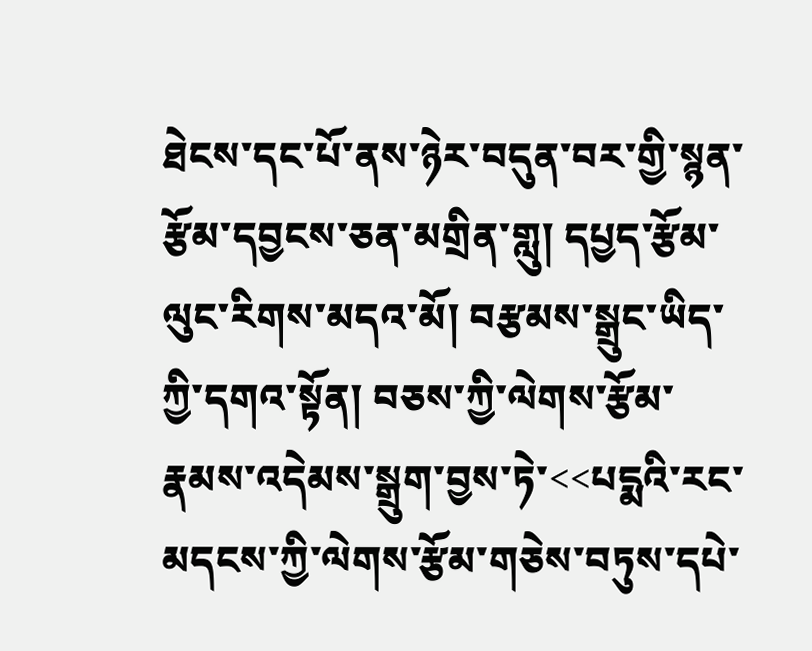ཐེངས་དང་པོ་ནས་ཉེར་བདུན་བར་གྱི་སྙན་རྩོམ་དབྱངས་ཅན་མགྲིན་གླུ། དཔྱད་རྩོམ་ལུང་རིགས་མདའ་མོ། བརྩམས་སྒྲུང་ཡིད་ཀྱི་དགའ་སྟོན། བཅས་ཀྱི་ལེགས་རྩོམ་རྣམས་འདེམས་སྒྲུག་བྱས་ཏེ་<<པདྨའི་རང་མདངས་ཀྱི་ལེགས་རྩོམ་གཅེས་བཏུས་དཔེ་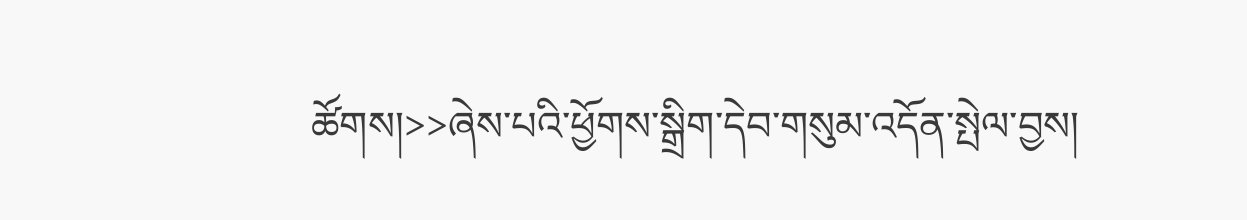ཚོགས།>>ཞེས་པའི་ཕྱོགས་སྒྲིག་དེབ་གསུམ་འདོན་སྤེལ་བྱས།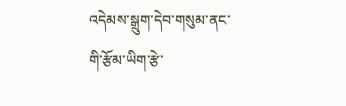འདེམས་སྒྲུག་དེབ་གསུམ་ནང་གི་རྩོམ་ཡིག་རྩེ་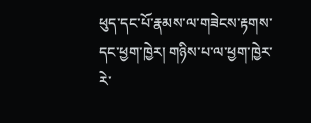ཕུད་དང་པོ་རྣམས་ལ་གཟེངས་རྟགས་དང་ཕྱག་ཁྱེར། གཉིས་པ་ལ་ཕྱག་ཁྱེར་རེ་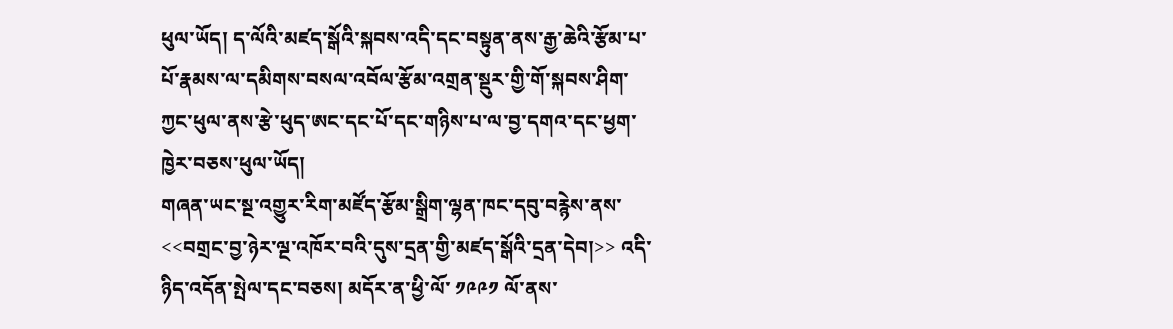ཕུལ་ཡོད། ད་ལོའི་མཛད་སྒོའི་སྐབས་འདི་དང་བསྟུན་ནས་རྒྱ་ཆེའི་རྩོམ་པ་པོ་རྣམས་ལ་དམིགས་བསལ་འབོལ་རྩོམ་འགྲན་སྡུར་གྱི་གོ་སྐབས་ཤིག་ཀྱང་ཕུལ་ནས་རྩེ་ཕུད་ཨང་དང་པོ་དང་གཉིས་པ་ལ་བྱ་དགའ་དང་ཕྱག་ཁྱེར་བཅས་ཕུལ་ཡོད།
གཞན་ཡང་སྔ་འགྱུར་རིག་མཛོད་རྩོམ་སྒྲིག་ལྷན་ཁང་དབུ་བརྙེས་ནས་<<བགྲང་བྱ་ཉེར་ལྔ་འཁོར་བའི་དུས་དྲན་གྱི་མཛད་སྒོའི་དྲན་དེབ།>> འདི་ཉིད་འདོན་སྤེལ་དང་བཅས། མདོར་ན་ཕྱི་ལོ་ ༡༩༩༡ ལོ་ནས་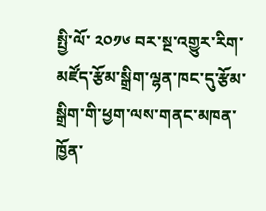སྤྱི་ལོ་ ༢༠༡༦ བར་སྔ་འགྱུར་རིག་མཛོད་རྩོམ་སྒྲིག་ལྷན་ཁང་དུ་རྩོམ་སྒྲིག་གི་ཕྱག་ལས་གནང་མཁན་ཁྱོན་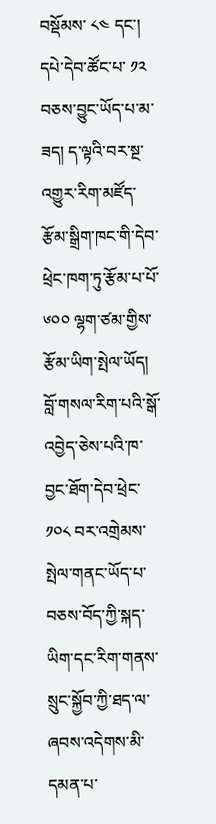བསྡོམས་ ༨༤ དང་། དཔེ་དེབ་ཚོང་པ་ ༡༢ བཅས་བྱུང་ཡོད་པ་མ་ཟད། ད་ལྟའི་བར་སྔ་འགྱུར་རིག་མཛོད་རྩོམ་སྒྲིག་ཁང་གི་དེབ་ཕྲེང་ཁག་ཏུ་རྩོམ་པ་པོ་ ༦༠༠ ལྷག་ཙམ་གྱིས་རྩོམ་ཡིག་སྤེལ་ཡོད། བློ་གསལ་རིག་པའི་སྒོ་འབྱེད་ཅེས་པའི་ཁ་བྱང་ཐོག་དེབ་ཕྲེང་ ༡༠༨ བར་འགྲེམས་སྤེལ་གནང་ཡོད་པ་བཅས་བོད་ཀྱི་སྐད་ཡིག་དང་རིག་གནས་སྲུང་སྐྱོབ་ཀྱི་ཐད་ལ་ཞབས་འདེགས་མི་དམན་པ་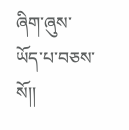ཞིག་ཞུས་ཡོད་པ་བཅས་སོ།།